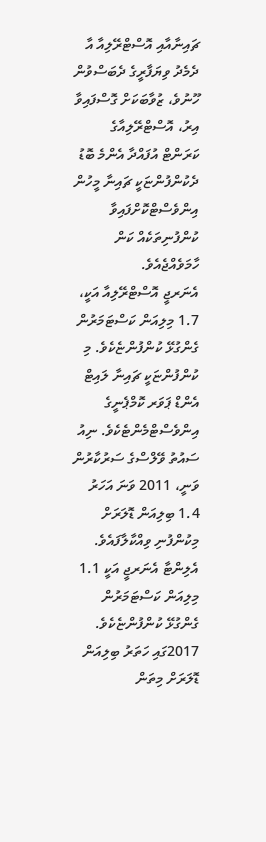ޗައިނާއާއި އޮސްޓްރޭލިއާ އާ ދެމެދު ވިޔަފާރީގެ ދެބަސްވުން ހޫނުވެ، ޒުވާބަކަށް ގޮސްފައިވާ އިރު، އޮސްޓްރޭލިއާގެ ކަރަންޓް އުފައްދާ އެންމެ ބޮޑު ދެކުންފުންޏަކީ ޗައިނާ މީހުން އިންވެސްޓްކޮށްފައިވާ ކުންފުނިތަކެއް ކަން ހާމަވެއްޖެއެވެ.
އެނަރޖީ އޮސްޓްރޭލިއާ އަކީ، 1.7 މިލިއަން ކަސްޓަމަރުން ގެންގުޅޭ ކުންފުންޏެކެވެ. މި ކުންފުންޏަކީ ޗައިނާ ލައިޓް އެންޑް ޕަވަރ ކޮމްޕެނީގެ އިންވެސްޓްމެންޓެކެވެ. ނިއު ސައުތު ވޭލްސްގެ ސަރުކާރުން ވަނީ، 2011 ވަނަ އަހަރު 1.4 ބިލިއަން ޑޮލަރަށް މިކުންފުނި ވިއްކާލާފައެވެ.
އެލިންޓާ އެނަރޖީ އަކީ 1.1 މިލިއަން ކަސްޓަމަރުން ގެންގުޅޭ ކުންފުންޏެކެވެ. 2017ގައި ހަތަރު ބިލިއަން ޑޮލަރަށް މިތަން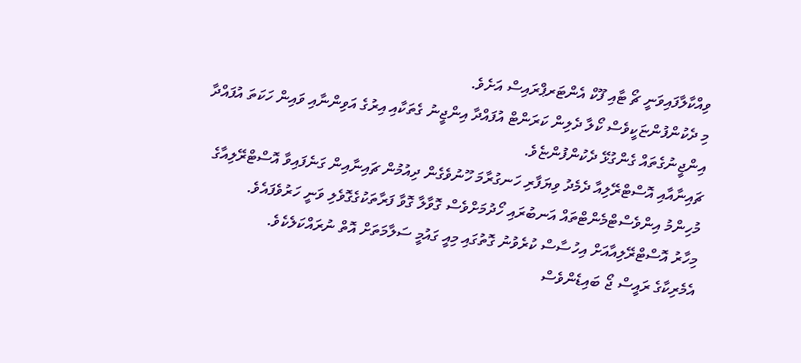ވިއްކާލާފައިވަނީ ޗޯ ޓާއި ފޫކް އެންޓަރޕްރައިސް އަށެވެ.
މި ދެކުންފުންޏަކީވެސް ކޯލާ ދެލިން ކަރަންޓް އުފައްދާ އިންޖީނު ގެތަކާއި އިރުގެ އަވިންނާއި ވައިން ހަކަތަ އުފައްދާ އިންޖީނުގެތައް ގެންގުޅޭ ދެކުންފުންޏެވެ.
ޗައިނާއާއި އޮސްޓްރޭލިއާ ދެމެދު ވިޔަފާރި ހަނގުރާމަ ހޫނުވެގެން ދިއުމުން ޗައިނާއިން ގަނެފައިވާ އޮސްޓްރޭލިއާގެ މުހިންމު އިންވެސްޓްމެންޓްތައް އަނބުރައި ހޯދުމަށްވެސް ގޮވާލާ ގޮވާ ފަރާތަކުގެގޮވެލި ވަނީ ހަރުވެފައެވެ.
މިހާރު އޮސްޓްރޭލިއާއަށް އިހުސާސް ކުރެވުނު ގޮތުގައި މިއީ ގައުމީ ސަލާމަތަށް އޮތް ނުރައްކަލެކެވެ.
އެމެރިކާގެ ރައީސް ޖޯ ބައިޑެންވެސް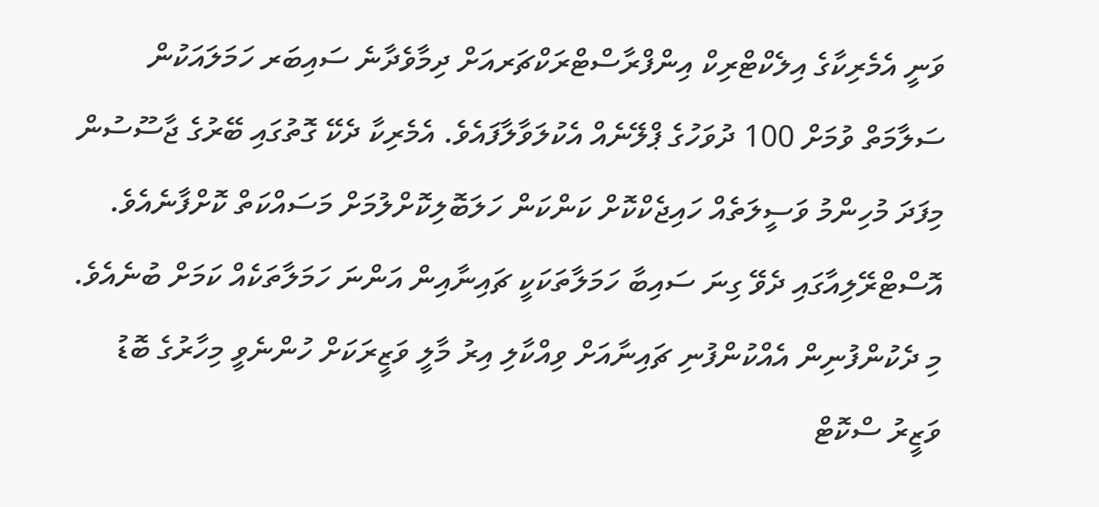ވަނީ އެމެރިކާގެ އިލެކްޓްރިކް އިންފްރާސްޓްރަކްޗަރއަށް ދިމާވެދާނެ ސައިބަރ ހަމަލައަކުން ސަލާމަތް ވުމަށް 100 ދުވަހުގެ ޕްލޭނެއް އެކުލަވާލާފައެވެ. އެމެރިކާ ދެކޭ ގޮތުގައި ބޭރުގެ ޖާސޫސުން މިފަދަ މުހިންމު ވަސީލަތެއް ހައިޖެކްކޮށް ކަންކަން ހަލަބޮލިކޮށްލުމަށް މަސައްކަތް ކޮށްފާނެއެވެ.
އޮސްޓްރޭލިއާގައި ދެވޭ ގިނަ ސައިބާ ހަމަލާތަކަކީ ޗައިނާއިން އަންނަ ހަމަލާތަކެއް ކަމަށް ބުނެއެވެ.
މި ދެކުންފުނިން އެއްކުންފުނި ޗައިނާއަށް ވިއްކާލި އިރު މާލީ ވަޒީރަކަށް ހުންނެވީ މިހާރުގެ ބޮޑު ވަޒީރު ސްކޮޓް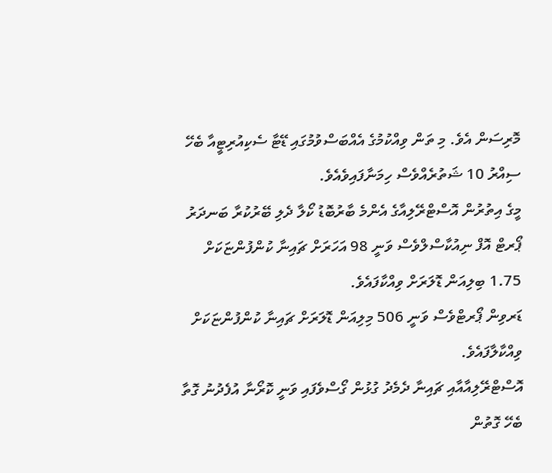މޮރިސަން އެވެ. މި ތަން ވިއްކުމުގެ އެއްބަސްވުމުގައި ޑޭޓާ ސެކިއުރިޓީއާ ބެހޭ ސިއްރު 10 ޝަތުރެއްވެސް ހިމަނާފައިވެއެވެ.
މީގެ އިތުރުން އޮސްޓްރޭލިއާގެ އެންމެ ބާރުބޮޑު ކޯލާ ދެލި ބޭރުކުރާ ބަނދަރު ޕޯރޓް އޮފް ނިއުކާސްލްވެސް ވަނީ 98 އަހަރަށް ޗައިނާ ކުންފުންޏަކަށް 1.75 ބިލިއަން ޑޮލަރަށް ވިއްކާފައެވެ.
ޑަރވިން ޕޯރޓްވެސް ވަނީ 506 މިލިއަން ޑޮލަރަށް ޗައިނާ ކުންފުންޏަކަށް ވިއްކާލާފައެވެ.
އޮސްޓްރޭލިއާއާއި ޗައިނާ ދެމެދު ގުޅުން ގޯސްވެފައި ވަނީ ކޮރޯނާ އުފެދުނު ގޮތާ ބެހޭ ގޮތުން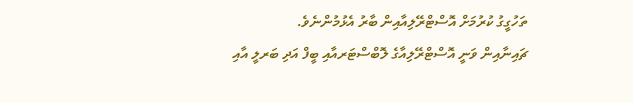ތަހުގީގު ކުރުމަށް އޮސްޓްރޭލިއާއިން ބާރު އެޅުމުންނެވެ.
ޗައިނާއިން ވަނީ އޮސްޓްރޭލިއާގެ ލޮބްސްޓަރއާއި ބީފް އަދި ބަރލީ އާއި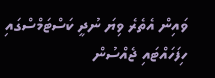ވައިން އެތެރެ ވިޔަ ނުދީ ކަސްޓަމްސްގައި ހިފަހައްޓައި ޖެއްސުން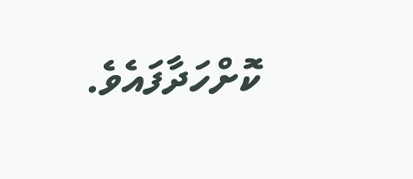ކޮށްހަދާފައެވެ.